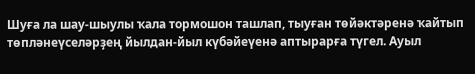Шуға ла шау-шыулы ҡала тормошон ташлап, тыуған төйәктәренә ҡайтып төпләнеүселәрҙең йылдан-йыл күбәйеүенә аптырарға түгел. Ауыл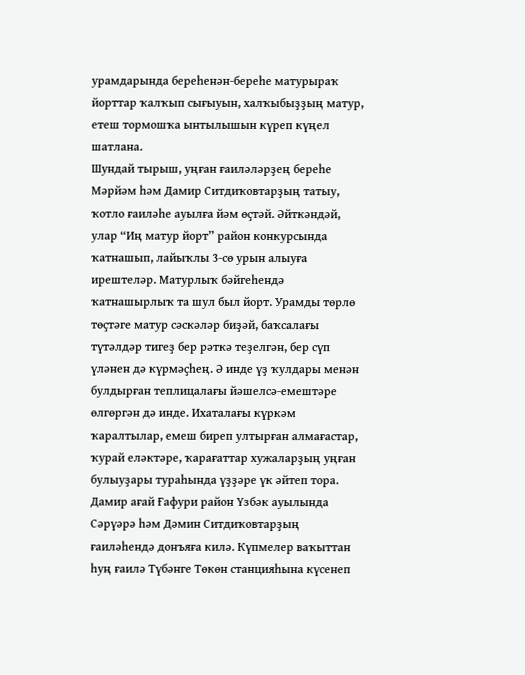урамдарында береһенән-береһе матурыраҡ йорттар ҡалҡып сығыуын, халҡыбыҙҙың матур, етеш тормошҡа ынтылышын күреп күңел шатлана.
Шундай тырыш, уңған ғаиләләрҙең береһе Мәрйәм һәм Дамир Ситдиҡовтарҙың татыу, ҡотло ғаиләһе ауылға йәм өҫтәй. Әйткәндәй, улар “Иң матур йорт” район конкурсында ҡатнашып, лайыҡлы 3-сө урын алыуға ирештеләр. Матурлыҡ бәйгеһендә ҡатнашырлыҡ та шул был йорт. Урамды төрлө төҫтәге матур сәскәләр биҙәй, баҡсалағы түтәлдәр тигеҙ бер рәткә теҙелгән, бер сүп үләнен дә күрмәҫһең. Ә инде үҙ ҡулдары менән булдырған теплицалағы йәшелсә-емештәре өлгөргән дә инде. Ихаталағы күркәм ҡаралтылар, емеш биреп ултырған алмағастар, ҡурай еләктәре, ҡарағаттар хужаларҙың уңған булыуҙары тураһында үҙҙәре үк әйтеп тора.
Дамир ағай Ғафури район Үзбәк ауылында Сәрүәрә һәм Дәмин Ситдиҡовтарҙың ғаиләһендә донъяға килә. Күпмелер ваҡыттан һуң ғаилә Түбәнге Төкөн станцияһына күсенеп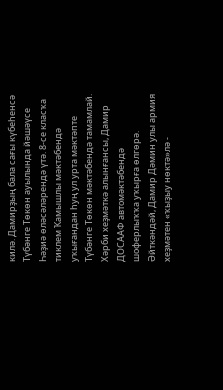килә. Дамирҙың бала сағы күбеһенсә Түбәнге Төкөн ауылында йәшәүсе Һәҙиә өләсәләрендә үтә. 8-се класҡа тиклем Ҡамышлы мәктәбендә уҡығандан һуң ул урта мәктәпте Түбәнге Төкөн мәктәбендә тамамлай. Хәрби хеҙмәткә алынғансы, Дамир ДОСААФ автомәктәбендә шоферлыҡҡа уҡырға өлгөрә.
Әйткәндәй, Дамир Дәмин улы армия хеҙмәтен «ҡыҙыу нөктә»лә -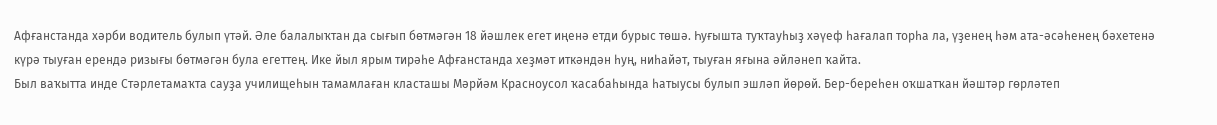Афғанстанда хәрби водитель булып үтәй. Әле балалыҡтан да сығып бөтмәгән 18 йәшлек егет иңенә етди бурыс төшә. Һуғышта туҡтауһыҙ хәүеф һағалап торһа ла, үҙенең һәм ата-әсәһенең бәхетенә күрә тыуған ерендә ризығы бөтмәгән була егеттең. Ике йыл ярым тирәһе Афғанстанда хеҙмәт иткәндән һуң, ниһайәт, тыуған яғына әйләнеп ҡайта.
Был ваҡытта инде Стәрлетамаҡта сауҙа училищеһын тамамлаған класташы Мәрйәм Красноусол ҡасабаһында һатыусы булып эшләп йөрөй. Бер-береһен оҡшатҡан йәштәр гөрләтеп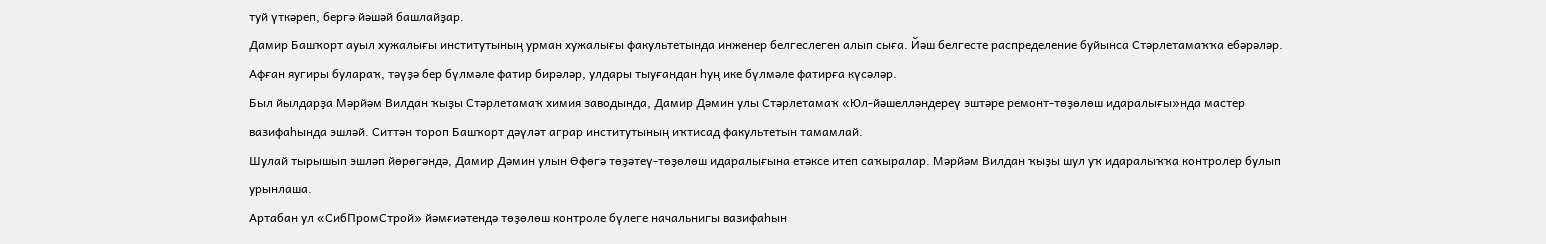туй үткәреп, бергә йәшәй башлайҙар.
Дамир Башҡорт ауыл хужалығы институтының урман хужалығы факультетында инженер белгеслеген алып сыға. Йәш белгесте распределение буйынса Стәрлетамаҡҡа ебәрәләр. Афған яугиры булараҡ, тәүҙә бер бүлмәле фатир бирәләр, улдары тыуғандан һуң ике бүлмәле фатирға күсәләр.
Был йылдарҙа Мәрйәм Вилдан ҡыҙы Стәрлетамаҡ химия заводында, Дамир Дәмин улы Стәрлетамаҡ «Юл-йәшелләндереү эштәре ремонт-төҙөлөш идаралығы»нда мастер вазифаһында эшләй. Ситтән тороп Башҡорт дәүләт аграр институтының иҡтисад факультетын тамамлай.
Шулай тырышып эшләп йөрөгәндә, Дамир Дәмин улын Өфөгә төҙәтеү-төҙөлөш идаралығына етәксе итеп саҡыралар. Мәрйәм Вилдан ҡыҙы шул уҡ идаралыҡҡа контролер булып урынлаша.
Артабан ул «СибПромСтрой» йәмғиәтендә төҙөлөш контроле бүлеге начальнигы вазифаһын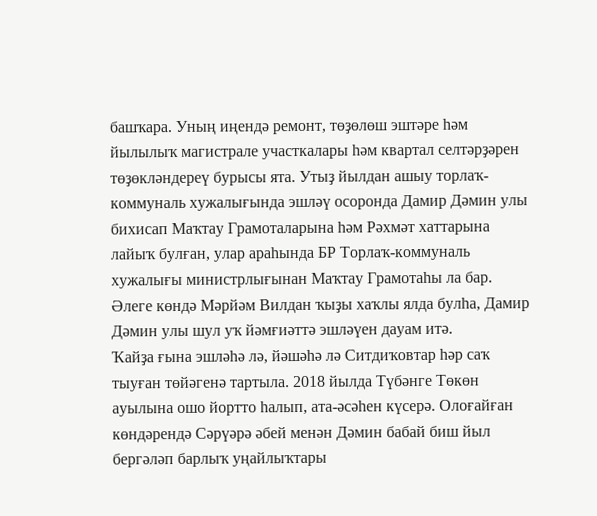башҡара. Уның иңендә ремонт, төҙөлөш эштәре һәм йылылыҡ магистрале участкалары һәм квартал селтәрҙәрен төҙөкләндереү бурысы ята. Утыҙ йылдан ашыу торлаҡ-коммуналь хужалығында эшләү осоронда Дамир Дәмин улы бихисап Маҡтау Грамоталарына һәм Рәхмәт хаттарына лайыҡ булған, улар араһында БР Торлаҡ-коммуналь хужалығы министрлығынан Маҡтау Грамотаһы ла бар. Әлеге көндә Мәрйәм Вилдан ҡыҙы хаҡлы ялда булһа, Дамир Дәмин улы шул уҡ йәмғиәттә эшләүен дауам итә.
Ҡайҙа ғына эшләһә лә, йәшәһә лә Ситдиҡовтар һәр саҡ тыуған төйәгенә тартыла. 2018 йылда Түбәнге Төкөн ауылына ошо йортто һалып, ата-әсәһен күсерә. Олоғайған көндәрендә Сәрүәрә әбей менән Дәмин бабай биш йыл бергәләп барлыҡ уңайлыҡтары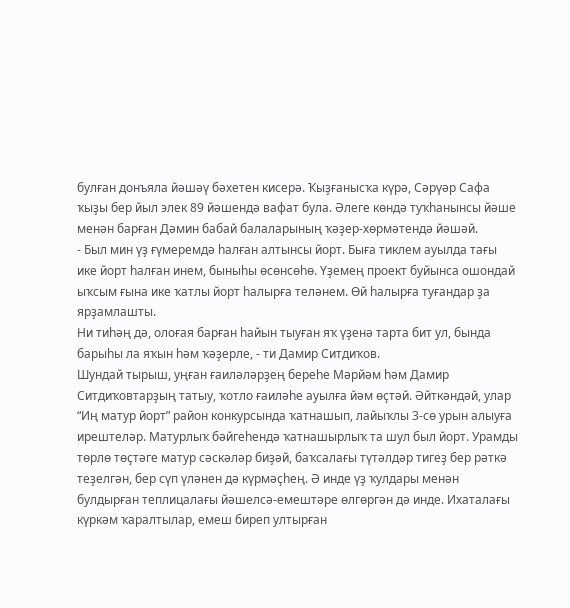булған донъяла йәшәү бәхетен кисерә. Ҡыҙғанысҡа күрә, Сәрүәр Сафа ҡыҙы бер йыл элек 89 йәшендә вафат була. Әлеге көндә туҡһанынсы йәше менән барған Дәмин бабай балаларының ҡәҙер-хөрмәтендә йәшәй.
- Был мин үҙ ғүмеремдә һалған алтынсы йорт. Быға тиклем ауылда тағы ике йорт һалған инем, быныһы өсөнсөһө. Үҙемең проект буйынса ошондай ыҡсым ғына ике ҡатлы йорт һалырға теләнем. Өй һалырға туғандар ҙа ярҙамлашты.
Ни тиһәң дә, олоғая барған һайын тыуған яҡ үҙенә тарта бит ул, бында барыһы ла яҡын һәм ҡәҙерле, - ти Дамир Ситдиҡов.
Шундай тырыш, уңған ғаиләләрҙең береһе Мәрйәм һәм Дамир Ситдиҡовтарҙың татыу, ҡотло ғаиләһе ауылға йәм өҫтәй. Әйткәндәй, улар “Иң матур йорт” район конкурсында ҡатнашып, лайыҡлы 3-сө урын алыуға ирештеләр. Матурлыҡ бәйгеһендә ҡатнашырлыҡ та шул был йорт. Урамды төрлө төҫтәге матур сәскәләр биҙәй, баҡсалағы түтәлдәр тигеҙ бер рәткә теҙелгән, бер сүп үләнен дә күрмәҫһең. Ә инде үҙ ҡулдары менән булдырған теплицалағы йәшелсә-емештәре өлгөргән дә инде. Ихаталағы күркәм ҡаралтылар, емеш биреп ултырған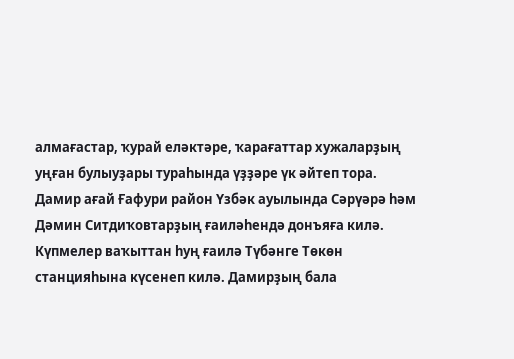алмағастар, ҡурай еләктәре, ҡарағаттар хужаларҙың уңған булыуҙары тураһында үҙҙәре үк әйтеп тора.
Дамир ағай Ғафури район Үзбәк ауылында Сәрүәрә һәм Дәмин Ситдиҡовтарҙың ғаиләһендә донъяға килә. Күпмелер ваҡыттан һуң ғаилә Түбәнге Төкөн станцияһына күсенеп килә. Дамирҙың бала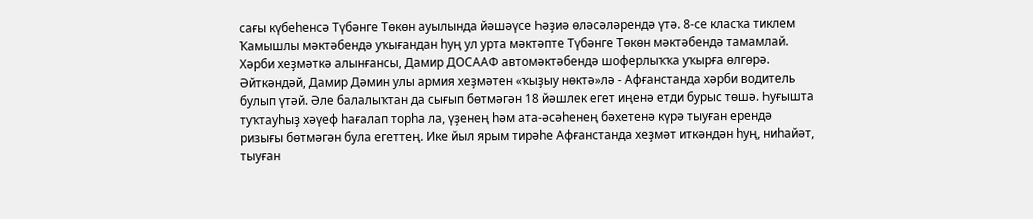сағы күбеһенсә Түбәнге Төкөн ауылында йәшәүсе Һәҙиә өләсәләрендә үтә. 8-се класҡа тиклем Ҡамышлы мәктәбендә уҡығандан һуң ул урта мәктәпте Түбәнге Төкөн мәктәбендә тамамлай. Хәрби хеҙмәткә алынғансы, Дамир ДОСААФ автомәктәбендә шоферлыҡҡа уҡырға өлгөрә.
Әйткәндәй, Дамир Дәмин улы армия хеҙмәтен «ҡыҙыу нөктә»лә - Афғанстанда хәрби водитель булып үтәй. Әле балалыҡтан да сығып бөтмәгән 18 йәшлек егет иңенә етди бурыс төшә. Һуғышта туҡтауһыҙ хәүеф һағалап торһа ла, үҙенең һәм ата-әсәһенең бәхетенә күрә тыуған ерендә ризығы бөтмәгән була егеттең. Ике йыл ярым тирәһе Афғанстанда хеҙмәт иткәндән һуң, ниһайәт, тыуған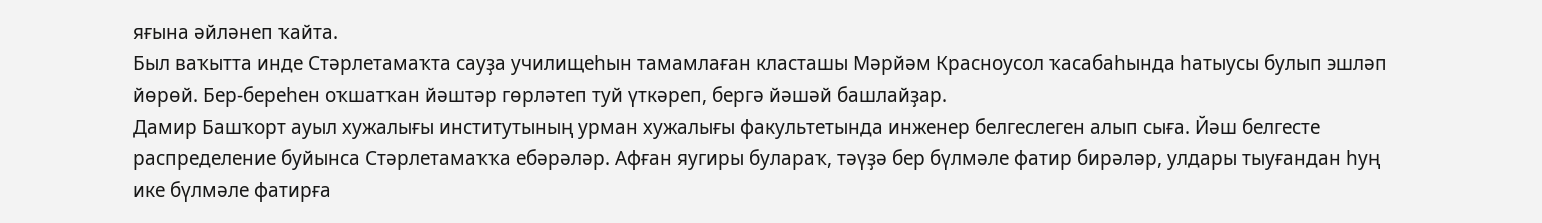яғына әйләнеп ҡайта.
Был ваҡытта инде Стәрлетамаҡта сауҙа училищеһын тамамлаған класташы Мәрйәм Красноусол ҡасабаһында һатыусы булып эшләп йөрөй. Бер-береһен оҡшатҡан йәштәр гөрләтеп туй үткәреп, бергә йәшәй башлайҙар.
Дамир Башҡорт ауыл хужалығы институтының урман хужалығы факультетында инженер белгеслеген алып сыға. Йәш белгесте распределение буйынса Стәрлетамаҡҡа ебәрәләр. Афған яугиры булараҡ, тәүҙә бер бүлмәле фатир бирәләр, улдары тыуғандан һуң ике бүлмәле фатирға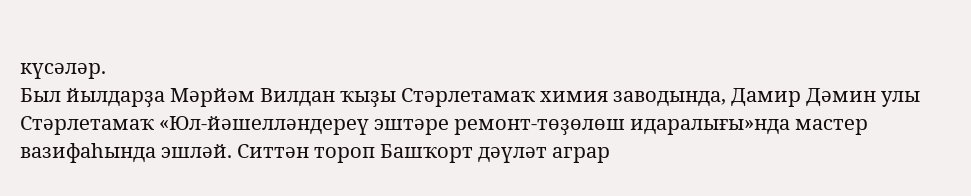күсәләр.
Был йылдарҙа Мәрйәм Вилдан ҡыҙы Стәрлетамаҡ химия заводында, Дамир Дәмин улы Стәрлетамаҡ «Юл-йәшелләндереү эштәре ремонт-төҙөлөш идаралығы»нда мастер вазифаһында эшләй. Ситтән тороп Башҡорт дәүләт аграр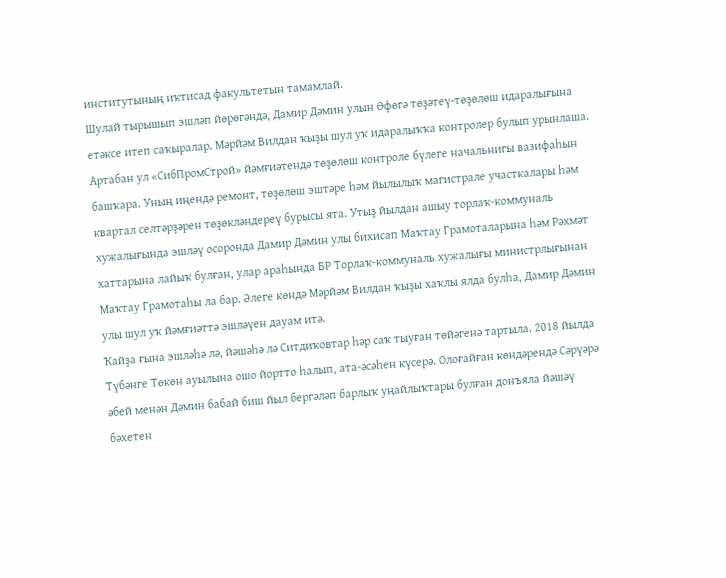институтының иҡтисад факультетын тамамлай.
Шулай тырышып эшләп йөрөгәндә, Дамир Дәмин улын Өфөгә төҙәтеү-төҙөлөш идаралығына етәксе итеп саҡыралар. Мәрйәм Вилдан ҡыҙы шул уҡ идаралыҡҡа контролер булып урынлаша.
Артабан ул «СибПромСтрой» йәмғиәтендә төҙөлөш контроле бүлеге начальнигы вазифаһын башҡара. Уның иңендә ремонт, төҙөлөш эштәре һәм йылылыҡ магистрале участкалары һәм квартал селтәрҙәрен төҙөкләндереү бурысы ята. Утыҙ йылдан ашыу торлаҡ-коммуналь хужалығында эшләү осоронда Дамир Дәмин улы бихисап Маҡтау Грамоталарына һәм Рәхмәт хаттарына лайыҡ булған, улар араһында БР Торлаҡ-коммуналь хужалығы министрлығынан Маҡтау Грамотаһы ла бар. Әлеге көндә Мәрйәм Вилдан ҡыҙы хаҡлы ялда булһа, Дамир Дәмин улы шул уҡ йәмғиәттә эшләүен дауам итә.
Ҡайҙа ғына эшләһә лә, йәшәһә лә Ситдиҡовтар һәр саҡ тыуған төйәгенә тартыла. 2018 йылда Түбәнге Төкөн ауылына ошо йортто һалып, ата-әсәһен күсерә. Олоғайған көндәрендә Сәрүәрә әбей менән Дәмин бабай биш йыл бергәләп барлыҡ уңайлыҡтары булған донъяла йәшәү бәхетен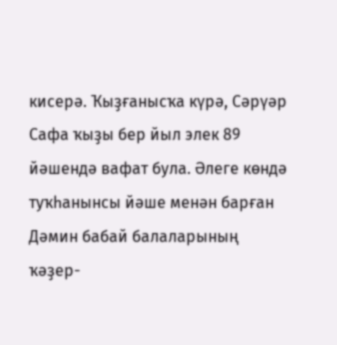кисерә. Ҡыҙғанысҡа күрә, Сәрүәр Сафа ҡыҙы бер йыл элек 89 йәшендә вафат була. Әлеге көндә туҡһанынсы йәше менән барған Дәмин бабай балаларының ҡәҙер-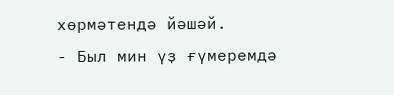хөрмәтендә йәшәй.
- Был мин үҙ ғүмеремдә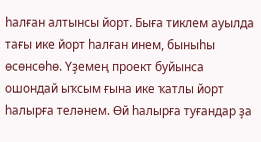һалған алтынсы йорт. Быға тиклем ауылда тағы ике йорт һалған инем, быныһы өсөнсөһө. Үҙемең проект буйынса ошондай ыҡсым ғына ике ҡатлы йорт һалырға теләнем. Өй һалырға туғандар ҙа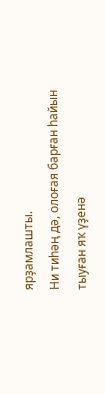ярҙамлашты.
Ни тиһәң дә, олоғая барған һайын тыуған яҡ үҙенә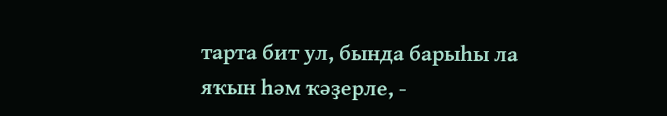тарта бит ул, бында барыһы ла яҡын һәм ҡәҙерле, -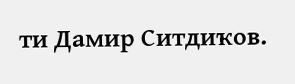ти Дамир Ситдиҡов.